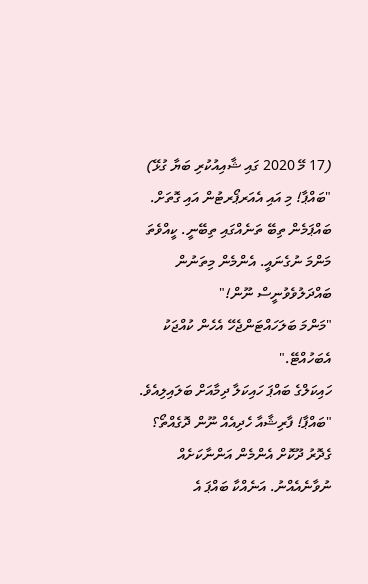(17 މޭ 2020 ގައި ޝާއިއުކުރި ބަޔާ ގުޅޭ)
"ބައްޕާ! މި އައި އެއަރޕޯރޓުން އައި ގޮތަށް. ބައްޕަމެން ތިބޭ ތަނެއްގައި ތިބޭނީ. ކީއްވެތަ މަންމަ ނުގެނައީ. އެންމެން މިތަނުން ބައްދަލުވެވުނީސް ނޫން!"
"މަންމަ ބަލަހައްޓަންޖެހޭ އެހެން ކުއްޖަކު އެބަހުއްޓޭ."
ހައިކަލްގެ ބައްޕަ ހައިކަލާ ދިމާއަށް ބަލައިލިއެވެ.
"ބައްޕާ! ފާރިޝާއާ ހެދިއެއް ނޫން ދޮގެއްތޯ؟ ގެދޮރު ދޫކޮށް އެންމެން އަންނާކަށެއް ނުވާނެއެއްނު. އަނެއްކާ ބައްޕަ އެ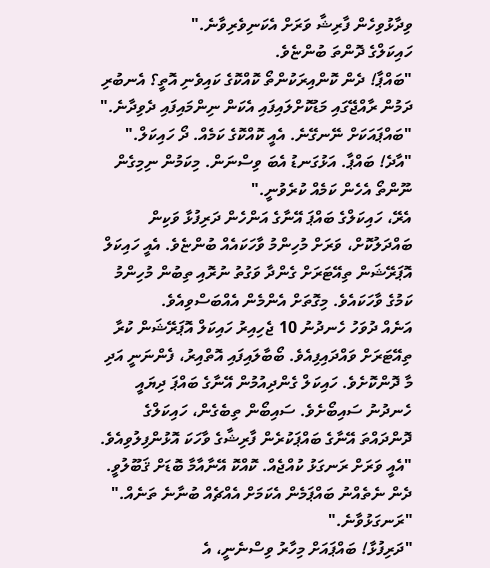ވިދާޅުވިހެން ފާރިޝާ ވަރަށް އެކަނިވެރިވާނެ."
ހައިކަލްގެ ދޮންތަ ބުންޏެވެ.
"ބައްޕާ! ދެން ކޮންއިރަކުންތޯ ކޮއްކޮގެ ކައިވެނި އޮތީ؟ އެނބުރި ދަމުން ރާއްޖޭގައި މަޑުކޮށްލައިފައި އެކަން ނިންމައިފައި ދެވިދާނެ."
"ބައްޕައަކަށް ނޭނގޭނެ. އެއީ ކޮއްކޮގެ ކަމެއް. ދޯ ހައިކަލް."
"އާދެ! ބައްޕާ. އަޅުގަނޑު އެބަ ވިސްނަން. މިކަމުން ނިމިގެން ނޫންތޯ އެހެން ކަމެއް ކުރެވުނީ."
އެރޭ، ހައިކަލްގެ ބައްޕަ އޭނާގެ އަންހެން ދަރިފުޅާ ވަކިން ބައްދަލުކޮށް، ވަރަށް މުހިންމު ވާހަކައެއް ބުންޏެވެ. އެއީ ހައިކަލް އޮޕަރޭޝަން ތިއޭޓަރަށް ގެންދާ ވަގުތު ނުރޮއި ތިބުން މުހިންމު ކަމުގެ ވާހަކައެވެ. މިގޮތަށް އެންމެން އެއްބަސްވިއެވެ.
އަނެއް ދުވަހު ހެނދުނު 10 ޖެހިއިރު ހައިކަލް އޮޕަރޭޝަން ކުރާ ތިއޭޓަރަށް ވައްދައިފިއެވެ. ބޯބާލައިފައި އޮތްއިރު، ފެންނަނީ އަދި މާ ދޮންކޮށެވެ. ހައިކަލް ގެންދިއުމުން އޭނާގެ ބައްޕަ ދިޔައީ ހެނދުނު ސައިބޯށެވެ. ސައިބޯން ތިބެގެން، ހައިކަލްގެ ދޮންދައްތަ އޭނާގެ ބައްޕަކުރެން ފާރިޝާގެ ވާހަކަ އޮޅުންފިލުވިއެވެ.
"އެއީ ވަރަށް ރަނގަޅު ކުއްޖެއް. ކޮއްކޮ އޭނާއާމާ ބޮޑަށް ޤަބޫލުވީ. ދެން ނެތެއްނު ބައްޕަމެން އެކަމަށް އެއްޗެއް ބުނާނެ ތަނެއް."
"ރަނގަޅުވާނެ."
"ދަރިފުޅާ! ބައްޕައަށް މިހާރު ވިސްނެނީ، އެ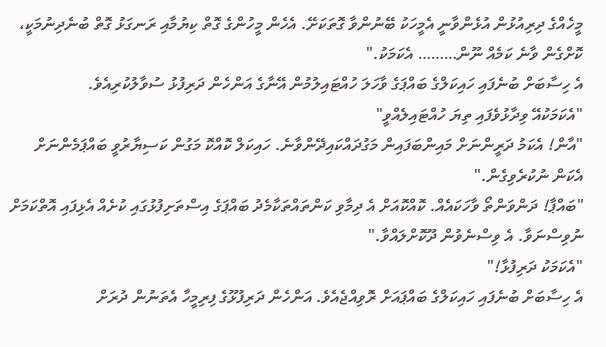މީހެއްގެ ދިރިއުޅުން އުޅެންވާނީ އެމީހަކު ބޭނުންވާ ގޮތަކަށޭ. އެހެން މީހުންގެ ގޮތް ކިޔުމާއި ރަނގަޅު ގޮތް ބުނެދިނުމަކީ، ކޮށްގެން ވާނެ ކަމެއް ނޫން……… އެކަމަކު."
އެ ހިސާބަށް ބުނެފައި ހައިކަލްގެ ބައްޕަގެ ވާހަލަ ހުއްޓައިލުމުން އޭނާގެ އަންހެން ދަރިފުޅު ސުވާލުކުރިއެވެ.
"އެކަމަކުއޭ ވިދާޅުވެފައި ތިޔަ ހުއްޓައިލެއްވީ"
"އާން! އެކަމު ދަރީންނަށް މައިންބަފައިން މަގުދައްކައިދޭންވާނެ. ހައިކަލް ކޮއްކޮ މަގުން ކަސިޔާރުވީ ބައްޕަމެންނަށް އެކަން ނުކުރެވިގެން."
"ބައްޕާ! ދަންވަންތޯ ވާހަކައެއް. ކޮއްކޮއަށް އެ ދިމާވި ކަންތައްތަކާމެދު ބައްޕަގެ އިސްތަށިފުޅުގައި ކުށެއް އެޅިފައި އޮތްކަމަށް ނުވިސްނަވާ. އެ ވިސްނެވުން ދޫކޮށްލައްވާ."
"އެކަމަކު ދަރިފުޅާ!"
އެ ހިސާބަށް ބުނެފައި ހައިކަލްގެ ބައްޕައަށް ރޮވިއްޖެއެވެ. އަންހެން ދަރިފުޅޫގެ ފިރިމީހާ އެތަނުން ދުރަށް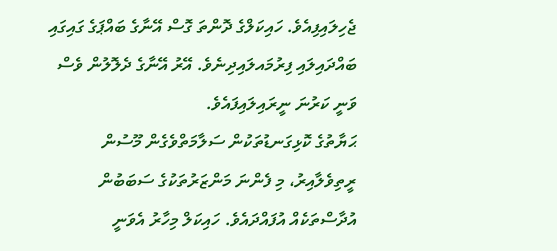ޖެހިލައިފިއެވެ. ހައިކަލްގެ ދޮންތަ ގޮސް އޭނާގެ ބައްޕަގެ ގައިގައި ބައްދައިލައި ފިރުމައލައިދިނެވެ. އޭރު އޭނާގެ ދެލޮލުން ވެސް ވަނީ ކަރުނަ ނީރައިލައިފައެވެ.
ޙަޔާތުގެ ކޮޅިގަނޑުތަކުން ސަލާމަތްވެގެން މޫސުން ރީތިވެލާއިރު، މި ފެންނަ މަންޒަރުތަކުގެ ސަބަބުން އުދާސްތަކެއް އުފައްދައެވެ. ހައިކަލް މިހާރު އެވަނީ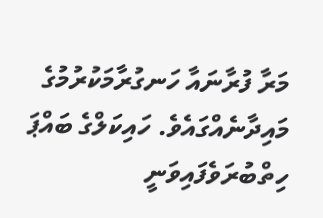މަރާ ފުރާނައާ ހަނގުރާމަކުރުމުގެ މައިދާނެއްގައެވެ. ހައިކަލްގެ ބައްޕަ ހިތްބުރަވެފައިވަނީ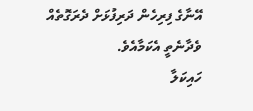އޭނާގެ ފިރިހެން ދަރިފުޅަށް ދެރަގޮތެއް ވެދާނެތީ އެކަމާއެވެ.
ހައިކަލާ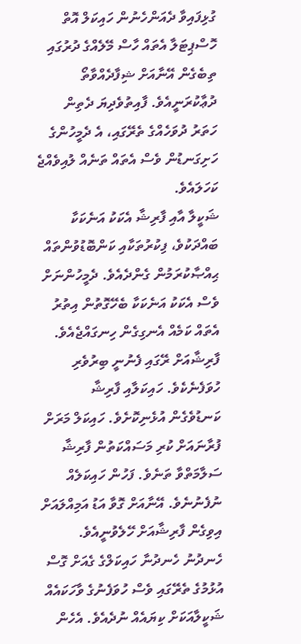ގުޅިފައިވާ ދެއަންހެނުން ހައިކަލް އޮތް ހޮސްޕިޓަލާ އެތައް ހާސް މޭލެއްގެ ދުރުގައި ތިބެގެން އޭނާއަށް ޝިފާދެއްވާތޯ ދުޢާކުރަނީއެވެ. ފާއިތުވެދިޔަ ދެތިން ހަތަރު ދުވަހެއްގެ ތެރޭގައި، އެ ދެމީހުންގެ ހަށިގަނޑުން ވެސް އެތައް ތަނެއް ލުއިވެއްޖެ ކަހަލައެވެ.
ޝަކީލާ އާއި ފާރިޝާ އެކަކު އަނެކަކާ ބައްދަކުވެ، ފިކުރުތަކާއި ކަންބޮޑުވުންތައް ޙިއްޞާކުރަމުން ގެންދެއެވެ. ދެމީހުންނަށް ވެސް އެކަކު އަނެކަކާ ބެހޭގޮތުން އިތުރު އެތައް ކަމެއް އެނގިގެން ހިނގައްޖެއެވެ.
ފާރިޝާއަށް ރޭގައި ފެނުނީ ބިރުވެރި ހުވަފެނެކެވެ. ހައިކަލާއި ފާރިޝާ ކަނޑުވެގެން އުޅެނިކޮށެވެ. ހައިކަލް މަރަށް ފުރާނައަށް ކުރި މަސައްކަތުން ފާރިޝާ ސަލާމަތްވާ ތަނެވެ. ފަހުން ހައިކަލެއް ނުފެނުނެވެ. އޭނާއަށް ގޮވާ އަޑު އަމިއްލައަށް އިވިގެން ފާރިޝާއަށް ހޭލެވުނީއެވެ.
ހެނދުނު ހެނދުނާ ހައިކަލްގެ ގެއަށް ގޮސް އުޅުމުގެ ތެރޭގައި ވެސް ހުވަފެނުގެ ވާހަކައެއް ޝަކީލާއަކަށް ކިޔައެއް ނުދެއެވެ. އެހެން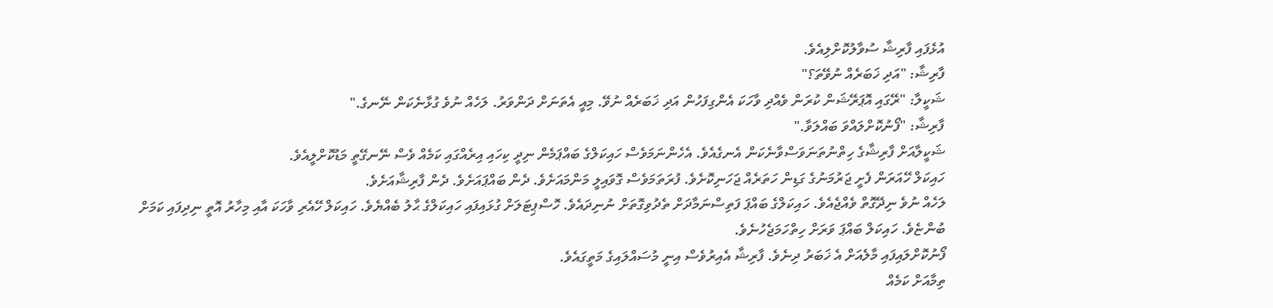އުޅެފައި ފާރިޝާ ސުވާލުކޮށްލިއެވެ.
ފާރިޝާ: "އަދި ޚަބަރެއް ނުވޭތަ؟"
ޝަކީލާ: "ރޭގައި އޮޕަރޭޝަން ކުރަން ވެއްދި ވާހަކަ އެންގިފަހުން އަދި ޚަބަރެއް ނުވޭ. މިއީ އެތަނަށް ދަންވަރު. ލަހެއް ނުވެ ގުޅާނެކަން ނޭނގެ."
ފާރިޝާ: "ފޯނުކޮށްލައްވަ ބައްލަވާ."
ޝަކީލާއަށް ފާރިޝާގެ ހިތްނުތަނަވަސްވާނެކަން އެނގެއެވެ. އެހެންނަމަވެސް ހައިކަލްގެ ބައްޕަމެން ނިދީ ކިހައި އިރެއްގައި ކަމެއް ވެސް ނޭނގޭތީ މަޑުކޮށްލީއެވެ.
ހައިކަލް ހޭއަރަން ފެށީ ޖަރުމަނުގެ ގަޑިން ހަތަރެއް ޖަހަނިކޮށެވެ. ފުރަތަމަވެސް ގޮވައިލީ މަންމައަށެވެ. ދެން ބައްޕައަށެވެ. ދެން ފާރިޝާއަށެވެ.
ލަހެއް ނުވެ ނިދޭގޮތް ވެއްޖެއެވެ. ހައިކަލްގެ ބައްޕަ ފަތިސްނަމާދަށް ތެދުވިގޮތަށް ނުނިދައެވެ. ހޮސްޕިޓަލަށް ގުޅައިފައި ހައިކަލްގެ ޙާލު ބެއްޔެވެ. ހައިކަލް ހޭއެރި ވާހަކަ އާއި މިހާރު އޮތީ ނިދިފައި ކަމަށް ބުންޏެވެ. ހައިކަލް ބައްޕަ ވަރަށް ހިތްހަމަޖެހުނެވެ.
ފޯނުކޮށްލައިފައި މާލެއަށް އެ ޚަބަރު ދިނެވެ. ފާރިޝާ އެއިރުވެސް އިނީ މުސައްލައިގެ މަތީގައެވެ.
ތިމާއަށް ކަމެއް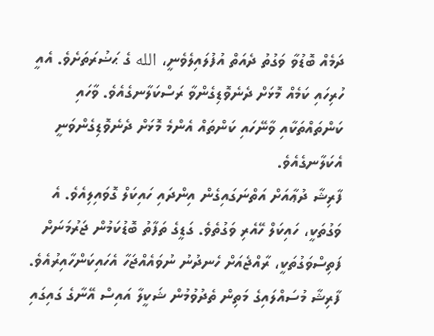ދަމެއް ބޮޑުވާ ވަގުތު ދެއަތް އުފުލައިލެވެނީ، الله ގެ ޙަޟުރަތަށެވެ. އެއީ ހުރިހައި ކަމެއް މޮޅަށް ދެނެވޮޑިގެންވާ ރަސްކަލާނގެއެވެ. ވާހައި ކަންތައްތަކާއި ވާނޭހައި ކަންތައް އެންމެ މޮޅަށް ދެނެވޮޑިގެންވަނީ އެކަލާނގެއެވެ.
ފާރިޝާ ދުޢާއަށް އަތްނަގައިގެން އިންދައި ހައިކަލް ގޮވައިލިއެވެ. އެ ވަގުތަކީ، ހައިކަލް ހޭއެރި ވަގުތެވެ. ގަޑީގެ ތަފާތު ބޮޑުކަމުން ޖަރުމަނަށް ފަތިސްވަގުތަކީ، ރާއްޖެއަށް ހެނދުނު ނުވައެއްޖަހާ އެހައިކަންހާއިރުއެވެ. ފާރިޝާ މުސައްލައިގެ މަތިން ތެދުވުމުން ޝަކީލާ އައިސް އޭނާގެ ގައިގައި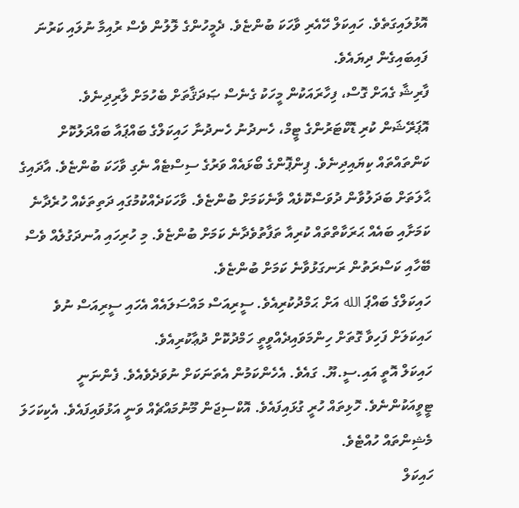އޮޅުލައިގަތެވެ. ހައިކަލް ހޭއެރި ވާހަކަ ބުންޏެވެ. ދެމީހުންގެ ލޮލުން ވެސް ރުއިމާ ނުލައި ކަރުނަ ފައިބައިގެން ދިޔައެވެ.
ފާރިޝާ ގެއަށް ގޮސް، ފިހާރައަކުން މީހަކު ގެނެސް ޞަދަޤާތަށް ބެހުމަށް ލާރިދިނެވެ.
އޮޕަރޭޝަން ކުރި ޑޮކްޓަރުންގެ ޓީމް، ހެނދުނު ހެނދުނާ ހައިކަލްގެ ބައްޕައާ ބައްދަލުކޮށް ކަންތައްތައް ކިޔައިދިނެވެ. ޕިންޕޮންގެ ބޯޅައެއް ވަރުގެ ސިސްޓެއް ނެގި ވާހަކަ ބުންޏެވެ. އާދައިގެ ޙާލަތަށް ބަދަލުވާން ދުވަސްކޮޅެއް ވާނެކަމަށް ބުންޏެވެ. ވާހަކަދެއްކުމުގައި ދަތިތަކެއް ހުރެދާނެ ކަމަށާއި ބައެއް ޙަރަކާތްތައް ކުރިއާ ތަފާތުވެދާނެ ކަމަށް ބުންޏެވެ. މި ހުރިހައި އުނދަގުލެއް ވެސް ބޭހާއި ކަސްރަތުން ރަނގަޅުވާނެ ކަމަށް ބުންޏެވެ.
ހައިކަލްގެ ބައްޕަ الله އަށް ޙަމްދުކުރިއެވެ. ސީރިއަސް މައްސަލައެއް އެހައި ސީރިއަސް ނުވެ ހައިކަލަށް ފަހިވާ ގޮތަށް ހިންމަވައިދެއްވީތީ ހަމްދުކޮށް ދުޢާކުރިއެވެ.
ހައިކަލް އޮތީ އައި.ސީ.ޔޫ. ގައެވެ. އެހެންކަމުން އެތަނަކަށް ނުވަދެވެއެވެ. ފެންނަނީ ޓީވީއަކުންނެވެ. ހޮޅިތައް ހުރީ ގުޅައިފައެވެ. އޮކްސިޖަން މޫނުމައްޗެއް ވަނީ އަޅުވައިފައެވެ. އެކިކަހަލަ މެޝިންތައް ހުއްޓެވެ.
ހައިކަލް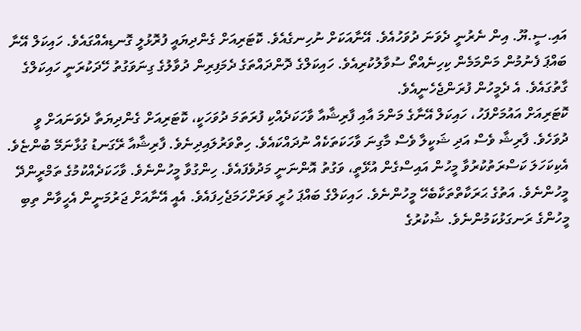އައި.ސީ.ޔޫ. އިން ނެރުނީ ދެވަނަ ދުވަހުއެވެ. އޭނާއަކަށް ނުހިނގެއެވެ. ކޮޓަރިއަށް ގެންދިޔައީ ފުރޮޅުލީ ގޮނޑިއެއްގައެވެ. ހައިކަލް އޭނާ ބައްޕަ ފެނުމުން މަންމަމެން ކިހިނެއްތޯ ސުވާލުކުރިއެވެ. ހައިކަލްގެ ދޮންދައްތަގެ ދެމަފިރިން ދުވާލުގެ ގިނަވަގުތު ހޭދަކުރަނީ ހައިކަލްގެ ގާތުގައެވެ. އެ ދެމީހުން ފުރަންޖެހެނީއެވެ.
ކޮޓަރިއަށް އައުމަށްފަހު، ހައިކަލް އޭނާގެ މަންމަ އާއި ފާރިޝާއާ ވާހަކަދެއްކި ފުރަތަމަ ދުވަހަކީ، ކޮޓަރިއަށް ގެންދިޔަތާ ދެވަނައަށް ވީ ދުވަހެވެ. ފާރިޝާ ވެސް އަދި ޝަކީލާ ވެސް މާގިނަ ވާހަކަތަކެއް ނުދައްކައެވެ. ހިތްވަރުލައިދިނެވެ. ފާރިޝާއާ ރޭގަނޑު ގުޅާނަމޭ ބުންޏެވެ.
އެކިކަހަލަ ކަސްރަތުކުރުވާ މީހުން އައިސްގެން އުޅޭތީ، ވަގުތު އޮންނަނީ މަދުވެފައެވެ. ހިންގުވާ މީހުންނެވެ. ވާހަކަދެއްކުމުގެ ތަމްރީންދޭ މީހުންނެވެ. އަތުގެ ޙަރަކާތްތަކާބެހޭ މީހުންނެވެ. ހައިކަލްގެ ބައްޕަ ހުރީ ވަރަށްހަމަޖެހިފައެވެ. އެއީ އޭނާއަށް ޖަރުމަނީން އެހީވާން ތިބި މީހުންގެ ރަނގަޅުކަމުންނެވެ. ޝުކުރުގެ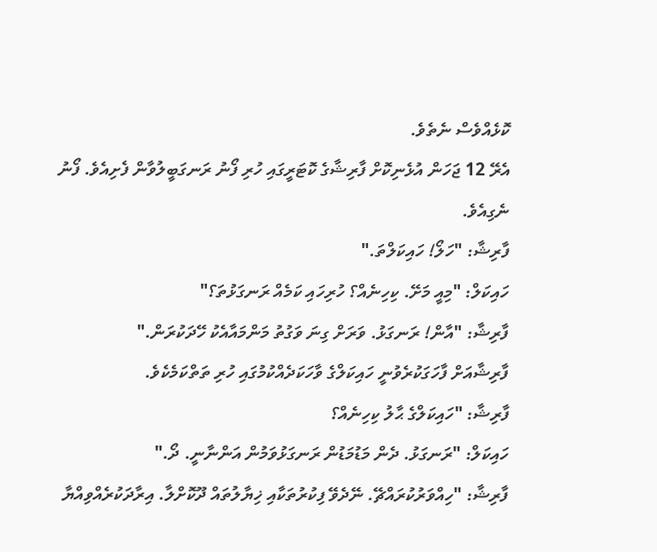ކޮޅެއްވެސް ނެތެވެ.
އެރޭ 12 ޖަހަން އުޅެނިކޮށް ފާރިޝާގެ ކޮޓަރީގައި ހުރި ފޯނު ރަނގަބީލުވާން ފެށިއެވެ. ފޯނު ނެގިއެވެ.
ފާރިޝާ: "ހަލޯ! ހައިކަލްތަ."
ހައިކަލް: "މިއީ މަށޭ. ކިހިނެއް؟ ހުރިހައި ކަމެއް ރަނގަޅުތަ؟"
ފާރިޝާ: "އާން! ރަނގަޅު. ވަރަށް ގިނަ ވަގުތު މަންމައާއެކު ހޭދަކުރަން."
ފާރިޝާއަށް ފާހަގަކުރެވުނީ ހައިކަލްގެ ވާހަކަދެއްކުމުގައި ހުރި ތަތްކަމެކެވެ.
ފާރިޝާ: "ހައިކަލްގެ ޙާލު ކިހިނެއް؟
ހައިކަލް: "ރަނގަޅު. ދެން މަޑުމަޑުން ރަނގަޅުވަމުން އަންނާނީ. ދޯ."
ފާރިޝާ: "ހިއްވަރުކުރައްޗޭ. ނޭދެވޭ ފިކުރުތަކާއި ޚިޔާލުތައް ދޫކޮށްލާ. އިރާދަކުރެއްވިއްޔާ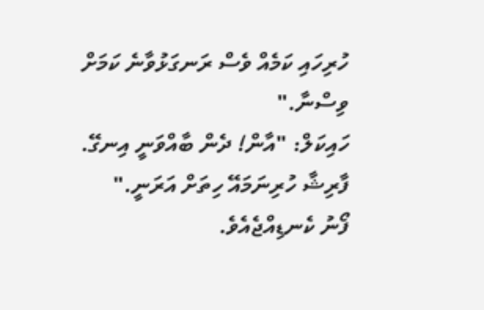ހުރިހައި ކަމެއް ވެސް ރަނގަޅުވާނެ ކަމަށް ވިސްނާ."
ހައިކަލް: "އާން! ދެން ބާއްވަނީ އިނގޭ. ފާރިޝާ ހުރިނަމައޭ ހިތަށް އަރަނީ."
ފޯނު ކެނޑިއްޖެއެވެ.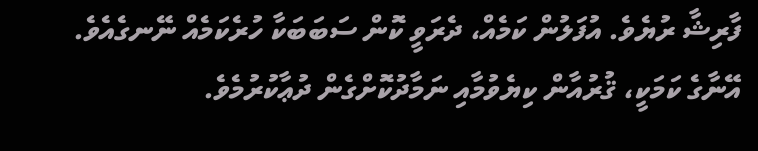ފާރިޝާ ރުޔެވެ. އުފަލުން ކަމެއް، ދެރަވީ ކޮން ސަބަބަކާ ހުރެކަމެއް ނޭނގެއެވެ. އޭނާގެ ކަމަކީ، ޤުރުއާން ކިޔެވުމާއި ނަމާދުކޮށްގެން ދުޢާކުރުމެވެ.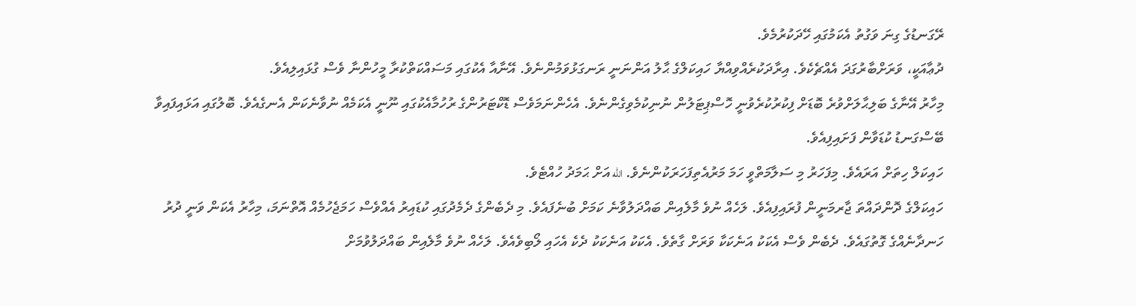ރޭގަނޑުގެ ގިނަ ވަގުތު އެކަމުގައި ހޭދަކުރުމެވެ.
ދުޢާއަކީ، ވަރަށްބާރުގަދަ އެއްޗެކެވެ. އިރާދަކުރެއްވިއްޔާ ހައިކަލްގެ ޙާލު އަންނަނީ ރަނގަޅުވަމުންނެވެ. އޭނާއާ އެކުގައި މަސައްކަތްކުރާ މީހުންނާ ވެސް ގުޅައިލިއެވެ.
މިހާރު އޭނާގެ ބަލިޙާލަށްވުރެ ބޮޑަށް ފިކުރުކުރެވުނީ ހޮސްޕިޓަލުން ނުނިކުމެވިގެންނެވެ. އެހެންނަމަވެސް ޑޮކްޓަރުންގެ ރުހުމާއެކުގައި ނޫނީ އެކަމެއް ނުވާނެކަން އެނގެއެވެ. ބޮލުގައި އަޅައިފައިވާ ބޭސްގަނޑު ކުޑަވާން ފަށައިފިއެވެ.
ހައިކަލް ހިތަށް އަރައެވެ. މިފަހަރު މި ސަލާމަތްވީ ހަމަ މަރުއެތިފަހަރަކުންނެވެ. الله އަށް ޙަމަދު ހުއްޓެވެ.
ހައިކަލްގެ ދޮންދައްތަ ޖާރމަނީން ފުރައިފިއެވެ. ލަހެއް ނުވެ މާލެއިން ބައްދަލުވާނެ ކަމަށް ބުނެފައެވެ. މި ދެބެންގެ ދެމެދުގައި ކުޑައިރު އެއްވެސް ހަމަޖެހުމެއް އޮތްނަމަ، މިހާރު އެކަން ވަނީ ދުރު ހަނދާނެއްގެ ގޮތުގައެވެ. ދެބެން ވެސް އެކަކު އަނެކަކާ ވަރަށް ގާތެވެ. އެކަކު އަނެކަކު ދެކެ އެހައި ލޯބިވެއެވެ. ލަހެއް ނުވެ މާލެއިން ބައްދަލުވުމަށް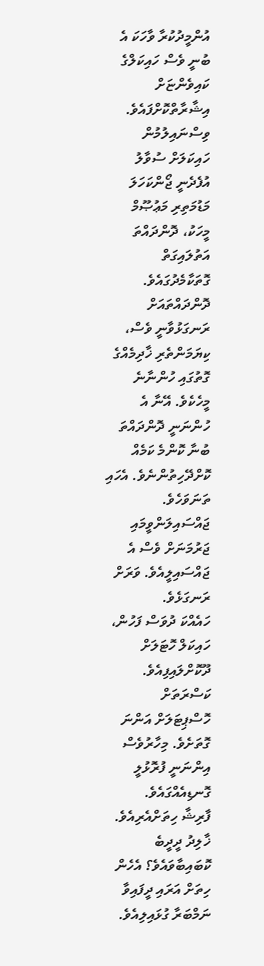އުންމީދުކުރާ ވާހަކަ އެ ބުނީ ވެސް ހައިކަލްގެ ކައިވެންޏަށް އިޝާރާތްކޮށްފައެވެ. ވިސްނައިލުމުން ހައިކަލަށް ސުވާލު އުފެދެނީ ޖޯންކަހަލަ މަޑުމަތިރި މަޢުޞޫމް މީހަކު، ދޮންދައްތަ އަތުލައިގަތް ގޮތަކާމެދުގައެވެ. ދޮންދައްތައަށް ރަނގަޅުވާނީ ވެސް، ކިޔަމަންތެރި ޚާދިމެއްގެ ގޮތުގައި ހުންނާނެ މީހެކެވެ. އޭނާ އެ ހުންނަނީ ދޮންދައްތަ ބުނާ ކޮންމެ ކަމެއް ކޮށްދޭހިތުންނެވެ. އެހައި ތަނަވަހެވެ. ޖައްސައިލަންވީމައި ޖަރުމަނަށް ވެސް އެ ޖައްސައިލީއެވެ. ވަރަށް ރަނގަޅެވެ.
ހައެއްކަ ދުވަސް ފަހުން، ހައިކަލް ހޮޓަލަށް ދޫކޮށްލައިފިއެވެ. ކަސްރަތަށް ހޮސްޕިޓަލަށް އަންނަ ގޮތަށެވެ. މިހާރުވެސް އިންނަނީ ފުރޮޅުލީ ގޮނޑިއެއްގައެވެ.
ފާރިޝާ ހިތަށްއެރިއެވެ. ޚާލިދު ދީދީބެ ކޮބައިބާވައެވެ؟ އެހެން ހިތަށް އަރައި ދީފައިވާ ނަމްބަރާ ގުޅައިލިއެވެ.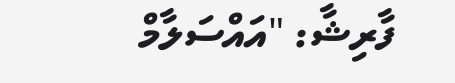ފާރިޝާ: "އައްސަލާމް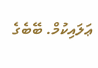ޢަލައިކުމް. ބޭބެގެ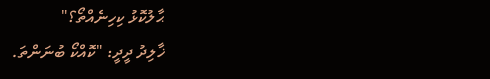ޙާލުކޮޅު ކިހިނެއްތޯ؟"
ޚާލިދު ދީދީ: "ކޮއްކޯ ބުނަންތަ.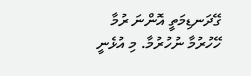ގޭދަނޑިމަތީ އޮންނަ ރުމާ ހޭހުރުމާ ނުހުރުމާ. މި އުޅެނީ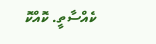ކެއްސާތީ. ކޮއްކޮ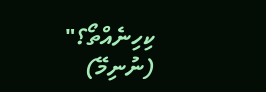ކިހިނެއްތޯ؟"
(ނުނިމޭ)